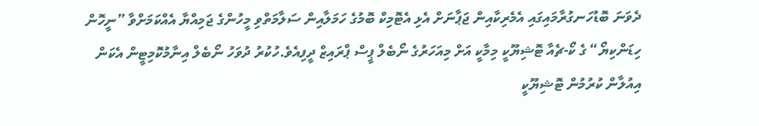ދެވަނަ ބޮޑުހަނގުރާމައިގައި އެމެރިކާއިން ޖަޕާނަށް އެޅި އެޓޮމިކް ބޮމުގެ ހަމަލާއިން ސަލާމަތްވި މީހުންގެ ޖަމިއްޔާ އެއްކަމަށްވާ ”ނީހޮން ހިޑަންކިޔޯ“ ގެ ކޯ-ޗެއާ ޓޮޝިޔޫކީ މިމާކީ އަށް މިއަހަރުގެ ނޯބެލް ޕީސް ޕްރައިޒް ދީފިއެވެ.ހުކުރު ދުވަހު ނޯބެލް އިނާމުކޮމިޓީން އެކަން އިއުލާން ކުރުމުން ޓޮޝިޔޫކީ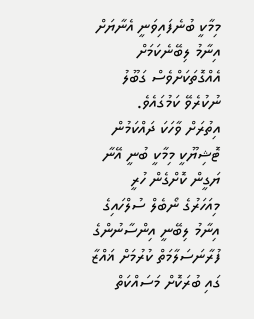މިމާކީ ބުނެފައިވަނީ އެނާޔަށް އިނާމު ލިބޭނެކަމަށް އެއްގޮތަކަށްވެސް ގަބޫލު ނުކުރެވޭ ކަމުގައެވެ.
އިތުރަށް ވާހަކަ ދައްކަމުން ޓޮޝިޔޫކީ މިމާކީ ބުނީ އޭނާ ޔަގީން ކޮށްގެން ހުރީ މިއަހަރުގެ ނޯބެލް ސުލްހައިގެ އިނާމު ލިބޭނީ އިންސާނުންގެ ފުރާނަސަލާމަތް ކުރުމަށް ޣައްޒާ ގައި ބުރަކޮށް މަސައްކަތް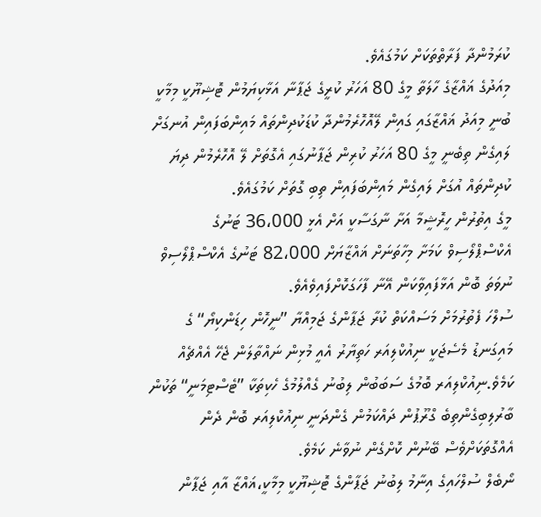ކުރަމުންދާ ފަރާތްތަކަށް ކަމުގައެވެ.
މިއަދުގެ ޣައްޒާގެ ހާލަތާ މީގެ 80 އަހަރު ކުރީގެ ޖަޕާނާ އަޅާކިޔަމުން ޓޮޝިޔޫކީ މިމާކީ ބުނީ މިއަދު ޣައްޒާގައި ގައިން ލޭއޮހޮރެމުންދާ ކުޑަކުދިންތައް މައިންބަފައިން އުނގަށް ލައިގެން ތިބެނީ މީގެ 80 އަހަރު ކުރިން ޖަޕާނުގައި އެގޮތަށް ލޭ އޮހޮރެމުން ދިޔަ ކުދިންތައް އުގަށް ލައިގެން މައިންބަފައިން ތިބި ގޮތަށް ކަމުގައެވެ.
މީގެ އިތުރުން ހީރޮޝީމާ އަށާ ނާގަސާކީ އަށް އެޅީ 36،000 ޓަނުގެ އެކްސްޕްލޯސިވް ކަމަށާ މިހާތަނަށް ޣައްޒާޔަށް 82،000 ޓަނުގެ އެކްސްޕްލޯސިވް ނުވަތަ ބޮން އަޅާފައިވާކަން އޭނާ ފާހަގަކޮށްފައިވެއެވެ.
ސުލްހަ ފެތުރުމަށް މަސައްކަތް ކުރާ ޖަޕާންގެ ޖަމިއްޔާ ”ނީހޮން ހިޑަންކިޔޯ“ ގެ މައިގަނޑު މެސެޖަކީ ނިއުކްލިއަރ ހަތިޔާރު އެއީ މުޅިން ނައްތާލަން ޖެހޭ އެއްޗެއް ކަމެވެ.ނިއުކްލިއަރ ބޮމުގެ ސަބަބުން ލިބުނު ގެއްލުމުގެ ހެކިތަކާ ”ޓެސްޓިމަނީ“ ތަކުން ބާރުލިބިގެންތިބެ ގްރޫޕުން ދައްކަމުން ގެންދަނީ ނިއުކްލިއަރ ބޮން ދެން އެއްގޮތަކަށްވެސް ބޭނުން ކޮށްގެން ނުވާނެ ކަމެވެ.
ނޯބެލް ސުލްހައިގެ އިނާމު ލިބުނު ޖަޕާންގެ ޓޮޝިޔޫކީ މިމާކީ،ޣައްޒާ އާއި ޖަޕާން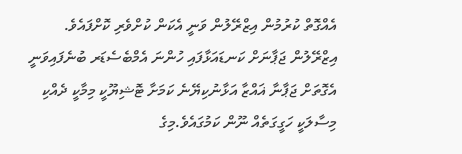އެއްގޮތް ކުރުމުން އިޒްރޭލުން ވަނީ އެކަން ކުށްވެރި ކޮށްފައެވެ. އިޒްރޭލުން ޖަޕާނަށް ކަނޑައަޅާފައި ހުންނަ އެމްބެސެޑަރ ބުނެފައިވަނީ އެގޮތަށް ޖަޕާނާ ޣައްޒާ އަޅާނުކިޔޭނެ ކަމަށާ ޓޮޝިޔޫކީ މިމާކީ ދެއްކި މިސާލަކީ ހަގީގަތެއް ނޫން ކަމުގައެވެ.މިގެ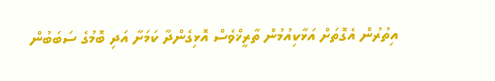އިތުރުން އެގޮތަށް އަޅާކިއުމުން ތާރީޚްވެސް އޮޅިގެންދާ ކަމަށާ އަދި ބޮމުގެ ސަބަބުން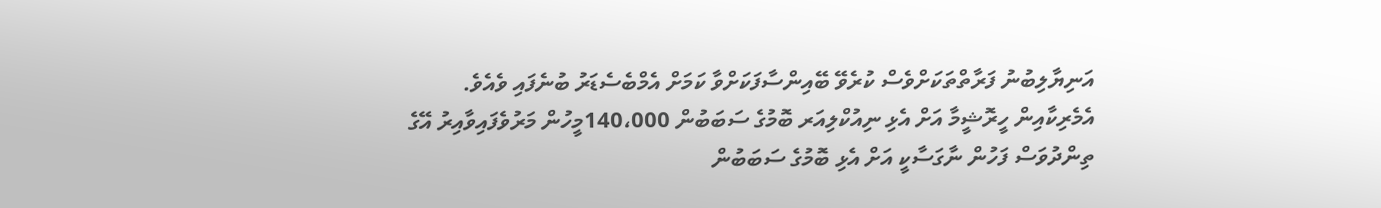އަނިޔާލިބުނު ފަރާތްތަކަށްވެސް ކުރެވޭ ބޭއިންސާފަކަށްވާ ކަމަށް އެމްބެސެޑަރު ބުނެފައި ވެއެވެ.
އެމެރިކާއިން ހީރޮޝީމާ އަށް އެޅި ނިއުކްލިއަރ ބޮމުގެ ސަބަބުން 140،000މީހުން މަރުވެފައިވާއިރު އޭގެ ތިންދުވަސް ފަހުން ނާގަސާކީ އަށް އެޅި ބޮމުގެ ސަބަބުން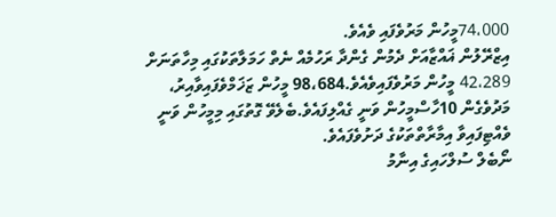74،000މީހުން މަރުވެފައި ވެއެވެ.
އިޒްރޭލުން ޣައްޒާއަށް ދެމުން ގެންދާ ރަހުމެއް ނެތް ހަމަލާތަކުގައި މިހާތަނަށް 42،289 މީހުން މަރުވެފައިވެއެވެ.98،684 މީހުން ޒަޚަމްވެފައިވާއިރު، މަދުވެގެން 10ހާސްމީހުން ވަނީ ގެއްލިފައެވެ.ބެލެވޭ ގޮތުގައި މިމީހުން ވަނީ ވެއްޓިފައިވާ އިމާރާތްތަކުގެ ދަށުވެފައެވެ.
ނޯބެލް ސުލްހައިގެ އިނާމު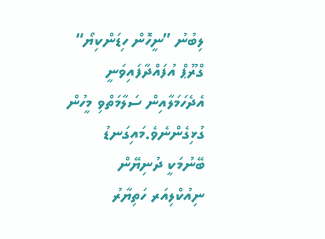ލިބުނު ”ނީހޮން ހިޑަންކިޔޯ“ ގްރޫޕް އުފައްދާފައިވަނީ އެދެހަމަލާއިން ސަލާމަތްވި މީހުން ގުޅިގެންނެވެ.މައިގަނޑު ބޭނުމަކީ ދުނިޔޭން ނިއުކްލިއަރ ހަތިޔާރު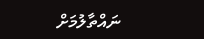ނައްތާލުމަށް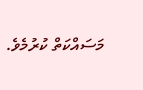މަސައްކަތް ކުރުމެވެ.